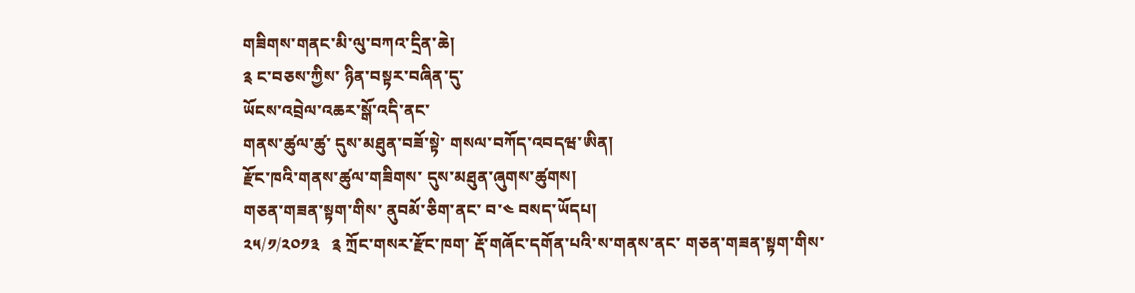གཟིགས་གནང་མི་ལུ་བཀའ་དྲིན་ཆེ།
༉ ང་བཅས་ཀྱིས་ ཉིན་བསྟར་བཞིན་དུ་
ཡོངས་འབྲེལ་འཆར་སྒོ་འདི་ནང་
གནས་ཚུལ་ཚུ་ དུས་མཐུན་བཟོ་སྟེ་ གསལ་བཀོད་འབདཝ་ཨིན།
རྫོང་ཁའི་གནས་ཚུལ་གཟིགས་ དུས་མཐུན་ཞུགས་ཚུགས།
གཅན་གཟན་སྟག་གིས་ ནུབམོ་ཅིག་ནང་ བ་༤ བསད་ཡོདཔ།
༢༥/༡/༢༠༡༣   ༉ ཀྲོང་གསར་རྫོང་ཁག་ རྡོ་གཞོང་དགོན་པའི་ས་གནས་ནང་ གཅན་གཟན་སྟག་གིས་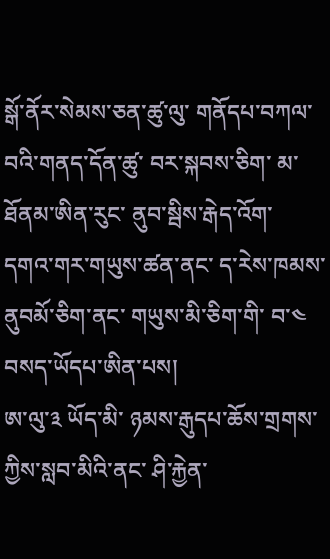སྒོ་ནོར་སེམས་ཅན་ཚུ་ལུ་ གནོདཔ་བཀལ་བའི་གནད་དོན་ཚུ་ བར་སྐབས་ཅིག་ མ་ཐོནམ་ཨིན་རུང་ ནུབ་སྦིས་རྒེད་འོག་ དགའ་གར་གཡུས་ཚན་ནང་ ད་རེས་ཁམས་ ནུབམོ་ཅིག་ནང་ གཡུས་མི་ཅིག་གི་ བ་༤ བསད་ཡོདཔ་ཨིན་པས།
ཨ་ལུ་༣ ཡོད་མི་ ཉམས་རྒུདཔ་ཆོས་གྲགས་ཀྱིས་སླབ་མིའི་ནང་ ཤི་རྐྱེན་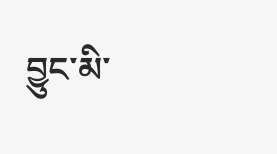བྱུང་མི་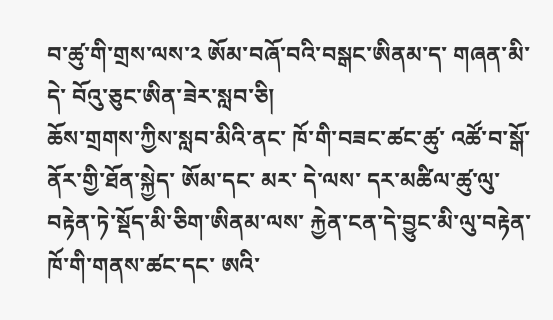བ་ཚུ་གི་གྲས་ལས་༢ ཨོམ་བཞོ་བའི་བསྒང་ཨིནམ་ད་ གཞན་མི་དེ་ བོའུ་ཅུང་ཨིན་ཟེར་སླབ་ཅི།
ཆོས་གྲགས་ཀྱིས་སླབ་མིའི་ནང་ ཁོ་གི་བཟང་ཚང་ཚུ་ འཚོ་བ་སྒོ་ནོར་གྱི་ཐོན་སྐྱེད་ ཨོམ་དང་ མར་ དེ་ལས་ དར་མཚིལ་ཚུ་ལུ་ བརྟེན་ཏེ་སྡོད་མི་ཅིག་ཨིནམ་ལས་ རྐྱེན་ངན་དེ་བྱུང་མི་ལུ་བརྟེན་ ཁོ་གི་གནས་ཚང་དང་ ཨའི་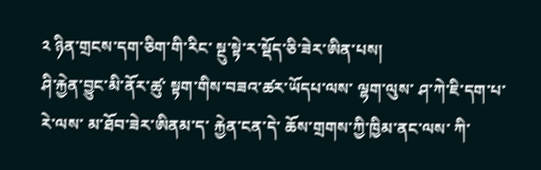༢ ཉིན་གྲངས་དག་ཅིག་གི་རིང་ སྔུ་སྟེ་ར་སྡོད་ཅི་ཟེར་ཨིན་པས།
ཤི་རྐྱེན་བྱུང་མི་ནོར་ཚུ་ སྟག་གིས་བཟའ་ཚར་ཡོདཔ་ལས་ ལྷག་ལུས་ ཤ་ཀེ་ཇི་དག་པ་རེ་ལས་ མ་ཐོབ་ཟེར་ཨིནམ་ད་ རྐྱེན་ངན་དེ་ ཆོས་གྲགས་ཀྱི་ཁྱིམ་ནང་ལས་ ཀི་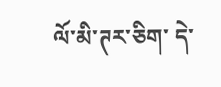ལོ་མི་ཊར་ཅིག་ དེ་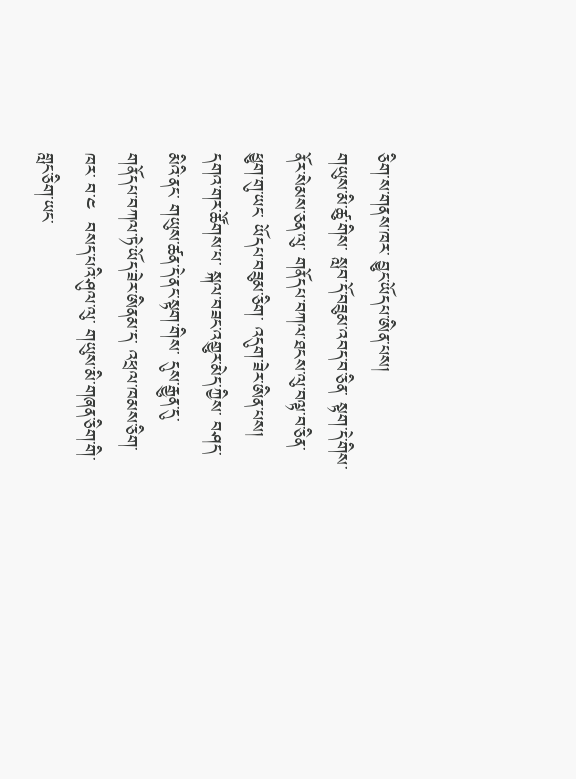ཅིག་ས་གནས་ཁར་ བྱུང་ཡོདཔ་ཨིན་པས།
གཡུས་མི་ཚུ་གིས་ སླབ་དོ་བཟུམ་འབད་བ་ཅིན་ སྟག་དེ་གིས་ ནོར་སེམས་ཅན་ལུ་ གནོདཔ་བཀལ་ཐངས་ལུ་བལྟ་བ་ཅིན་ ཕྱུག་གུ་ཡང་ ཡོདཔ་བཟུམ་ཅིག་ འདུག་ཟེར་ཨིན་པས།
དགའ་གར་ཚོགས་པ་ སྐལ་བཟང་འགྱུར་མེད་ཀྱིས་ བཤད་མིའི་ནང་ གཡུས་ཚན་དེ་ནང་སྟག་གིས་ དུས་རྒྱུན་དུ་ གནོདཔ་བཀལ་ཏེ་ཡོད་ཟེར་ཨིནམ་ད་ འཕྲལ་ཁམས་ཅིག་ཁར་ བ་༤  བསད་པའི་ཤུལ་ལུ་ གཡུས་མི་གཞན་ཅིག་གི་ གླང་ཅིག་ཡང་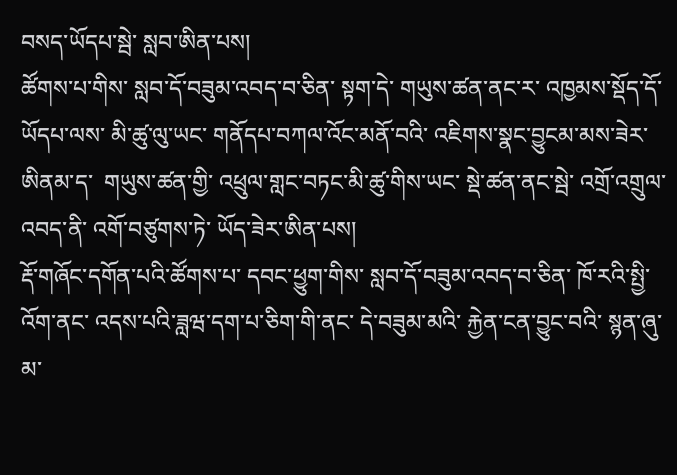བསད་ཡོདཔ་སྦེ་ སླབ་ཨིན་པས།
ཚོགས་པ་གིས་ སླབ་དོ་བཟུམ་འབད་བ་ཅིན་ སྟག་དེ་ གཡུས་ཚན་ནང་ར་ འཁྱམས་སྡོད་དོ་ཡོདཔ་ལས་ མི་ཚུ་ལུ་ཡང་ གནོདཔ་བཀལ་འོང་མནོ་བའི་ འཇིགས་སྣང་བྱུངམ་མས་ཟེར་ཨིནམ་ད་  གཡུས་ཚན་གྱི་ འཕྲུལ་གླང་བཏང་མི་ཚུ་གིས་ཡང་ སྡེ་ཚན་ནང་སྦེ་ འགྲོ་འགྲུལ་འབད་ནི་ འགོ་བཙུགས་ཏེ་ ཡོད་ཟེར་ཨིན་པས།
རྡོ་གཞོང་དགོན་པའི་ཚོགས་པ་ དབང་ཕྱུག་གིས་ སླབ་དོ་བཟུམ་འབད་བ་ཅིན་ ཁོ་རའི་སྤྱི་འོག་ནང་ འདས་པའི་ཟླཝ་དག་པ་ཅིག་གི་ནང་ དེ་བཟུམ་མའི་ རྐྱེན་ངན་བྱུང་བའི་ སྙན་ཞུ་མ་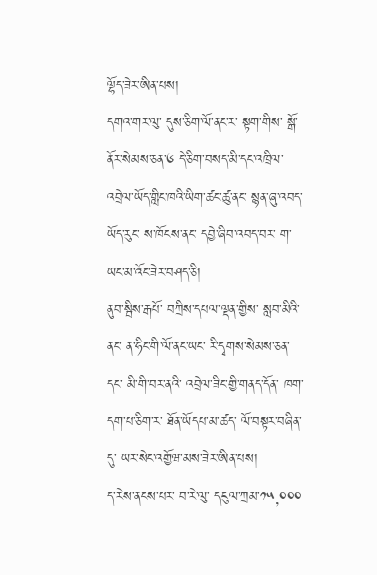ལྷོད་ཟེར་ཨིན་པས།
དགའ་གར་ལུ་ དུས་ཅིག་ལོ་ནང་ར་ སྟག་གིས་ སྒོ་ནོར་སེམས་ཅན་༦ དེ་ཅིག་བསད་མི་དང་འཁྲིལ་ འབྲེལ་ཡོད་གླིང་ཁའི་ཡིག་ཚང་ཚུ་ནང་ སྙན་ཞུ་འབད་ཡོད་རུང་ ས་ཁོངས་ནང་ དབྱེ་ཞིབ་འབད་བར་ ག་ཡང་མ་འོང་ཟེར་བཤད་ཅི།
ནུབ་སྦིས་རྒཔོ་ བཀྲིས་དཔལ་ལྡན་གྱིས་ སླབ་མིའི་ནང་ ན་ཧིང་གི་ལོ་ནང་ཡང་ རི་དྭགས་སེམས་ཅན་དང་ མི་གི་བར་ནའི་ འབྲེལ་ཟིང་གྱི་གནད་དོན་ ཁག་དག་པ་ཅིག་ར་ ཐོན་ཡོདཔ་མ་ཚད་ ལོ་བསྟར་བཞིན་དུ་ ཡར་སེང་འགྱོཝ་མས་ཟེར་ཨིན་པས།
ད་རེས་ནངས་པར་ བ་རེ་ལུ་ དངུལ་ཀྲམ་༡༥,༠༠༠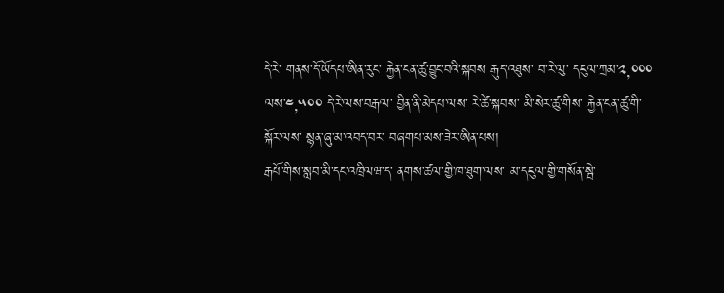དེ་རེ་ གནས་དོ་ཡོདཔ་ཨིན་རུང་ རྐྱེན་ངན་ཚུ་བྱུང་བའི་སྐབས རྒུད་འཐུས་ བ་རེ་ལུ་ དངུལ་ཀྲམ་༢,༠༠༠ ལས་༤,༥༠༠ དེ་རེ་ལས་བརྒལ་ བྱིན་ནི་མེདཔ་ལས་ རེ་ཚེ་སྐབས་ མི་སེར་ཚུ་གིས་ རྐྱེན་ངན་ཚུ་གི་སྐོར་ལས་ སྙན་ཞུ་མ་འབད་བར་ བཞགཔ་མས་ཟེར་ཨིན་པས།
རྒཔོ་གིས་སླབ་མི་དང་འཁྲིལཝ་ད་ ནགས་ཚལ་གྱི་ཁ་ཐུག་ལས་ མ་དངུལ་གྱི་གསོན་སྦེ་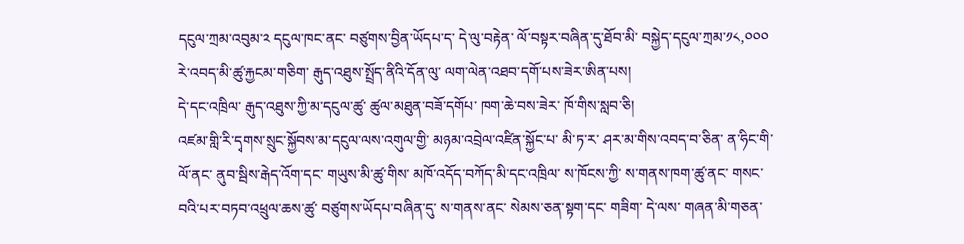དངུལ་ཀྲམ་འབུམ་༢ དངུལ་ཁང་ནང་ བཙུགས་བྱིན་ཡོདཔ་ད་ དེ་ལུ་བརྟེན་ ལོ་བསྟར་བཞིན་དུ་ཐོབ་མི་ བསྐྱེད་དངུལ་ཀྲམ་༡༨,༠༠༠ རེ་འབད་མི་ཚུ་རྐྱངམ་གཅིག་ རྒུད་འཐུས་སྤྲོད་ནིའི་དོན་ལུ་ ལག་ལེན་འཐབ་དགོ་པས་ཟེར་ཨིན་པས།
དེ་དང་འཁྲིལ་ རྒུད་འཐུས་ཀྱི་མ་དངུལ་ཚུ་ ཚུལ་མཐུན་བཟོ་དགོཔ་ ཁག་ཆེ་བས་ཟེར་ ཁོ་གིས་སླབ་ཅི།
འཛམ་གླི་རི་དྭགས་སྲུང་སྐྱོབས་མ་དངུལ་ལས་འགུལ་གྱི་ མཉམ་འབྲེལ་འཛིན་སྐྱོང་པ་ མི་ཏ་ར་ ཤར་མ་གིས་འབད་བ་ཅིན་ ན་ཧིང་གི་ལོ་ནང་ ནུབ་སྦིས་རྒེད་འོག་དང་ གཡུས་མི་ཚུ་གིས་ མཁོ་འདོད་བཀོད་མི་དང་འཁྲིལ་ ས་ཁོངས་ཀྱི་ ས་གནས་ཁག་ཚུ་ནང་ གསང་བའི་པར་བཏབ་འཕྲུལ་ཆས་ཚུ་ བཙུགས་ཡོདཔ་བཞིན་དུ་ ས་གནས་ནང་ སེམས་ཅན་སྟག་དང་ གཟིག་ དེ་ལས་ གཞན་མི་གཅན་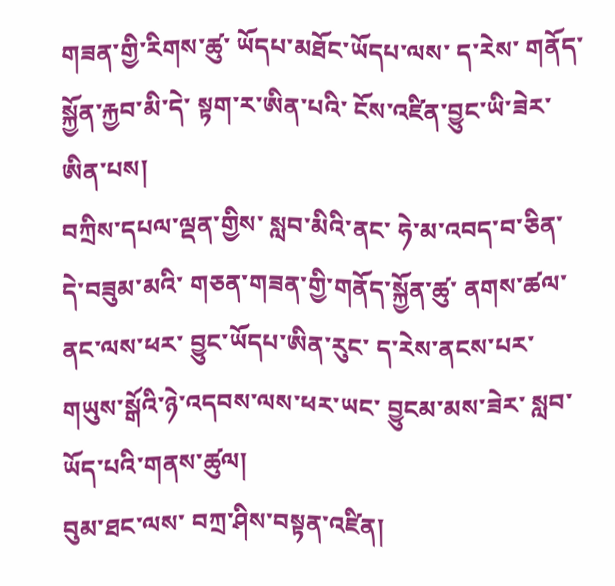གཟན་གྱི་རིགས་ཚུ་ ཡོདཔ་མཐོང་ཡོདཔ་ལས་ ད་རེས་ གནོད་སྐྱོན་རྐྱབ་མི་དེ་ སྟག་ར་ཨིན་པའི་ ངོས་འཛིན་བྱུང་ཡི་ཟེར་ཨིན་པས།
བཀྲིས་དཔལ་ལྡན་གྱིས་ སླབ་མིའི་ནང་ ཧེ་མ་འབད་བ་ཅིན་ དེ་བཟུམ་མའི་ གཅན་གཟན་གྱི་གནོད་སྐྱོན་ཚུ་ ནགས་ཚལ་ནང་ལས་ཕར་ བྱུང་ཡོདཔ་ཨིན་རུང་ ད་རེས་ནངས་པར་ གཡུས་སྒོའི་ཉེ་འདབས་ལས་ཕར་ཡང་ བྱུངམ་མས་ཟེར་ སླབ་ཡོད་པའི་གནས་ཚུལ།
བུམ་ཐང་ལས་ བཀྲ་ཤིས་བསྟན་འཛིན།